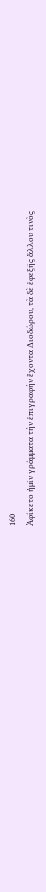160
Ἀφίκετο ἡμῖν γράμματα τὴν ἐπιγραφὴν ἔχοντα Διοδώρου, τὰ δὲ ἐφεξῆς ἄλλου τινὸς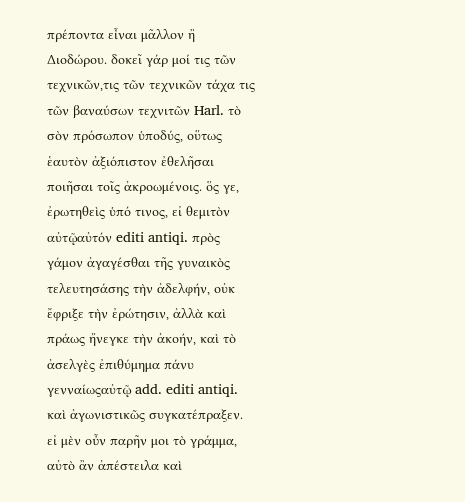πρέποντα εἶναι μᾶλλον ἢ Διοδώρου. δοκεῖ γάρ μοί τις τῶν τεχνικῶν,τις τῶν τεχνικῶν τάχα τις τῶν βαναύσων τεχνιτῶν Harl. τὸ σὸν πρόσωπον ὑποδύς, οὕτως ἑαυτὸν ἀξιόπιστον ἐθελῆσαι ποιῆσαι τοῖς ἀκροωμένοις. ὅς γε, ἐρωτηθεὶς ὑπό τινος, εἰ θεμιτὸν αὐτῷαὐτόν editi antiqi. πρὸς γάμον ἀγαγέσθαι τῆς γυναικὸς τελευτησάσης τὴν ἀδελφήν, οὐκ ἔφριξε τὴν ἐρώτησιν, ἀλλὰ καὶ πράως ἤνεγκε τὴν ἀκοήν, καὶ τὸ ἀσελγὲς ἐπιθύμημα πάνυ γενναίωςαὐτῷ add. editi antiqi. καὶ ἀγωνιστικῶς συγκατέπραξεν. εἰ μὲν οὖν παρῆν μοι τὸ γράμμα, αὐτὸ ἂν ἀπέστειλα καὶ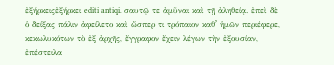ἐξήρκειςἐξήρκει editi antiqi. σαυτῷ τε ἀμῦναι καὶ τῇ ἀληθείᾳ. ἐπεὶ δὲ ὁ δείξας πάλιν ἀφείλετο καὶ ὥσπερ τι τρόπαιον καθʼ ἡμῶν περιέφερε, κεκωλυκότων τὸ ἐξ ἀρχῆς, ἔγγραφον ἔχειν λέγων τὴν ἐξουσίαν, ἐπέστειλα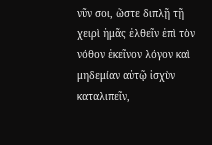νῦν σοι, ὥστε διπλῇ τῇ χειρὶ ἡμᾶς ἐλθεῖν ἐπὶ τὸν νόθον ἐκεῖνον λόγον καὶ μηδεμίαν αὐτῷ ἰσχὺν καταλιπεῖν,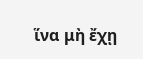ἵνα μὴ ἔχῃ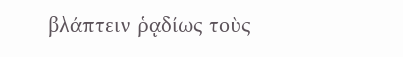βλάπτειν ῥᾳδίως τοὺς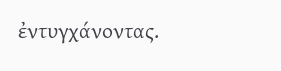ἐντυγχάνοντας.